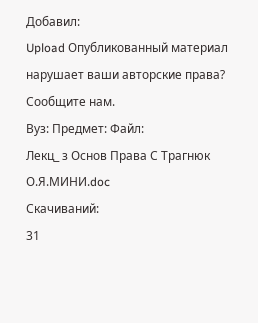Добавил:
Upload Опубликованный материал нарушает ваши авторские права? Сообщите нам.
Вуз: Предмет: Файл:
Лекц_ з Основ Права С Трагнюк О.Я.МИНИ.doc
Скачиваний:
31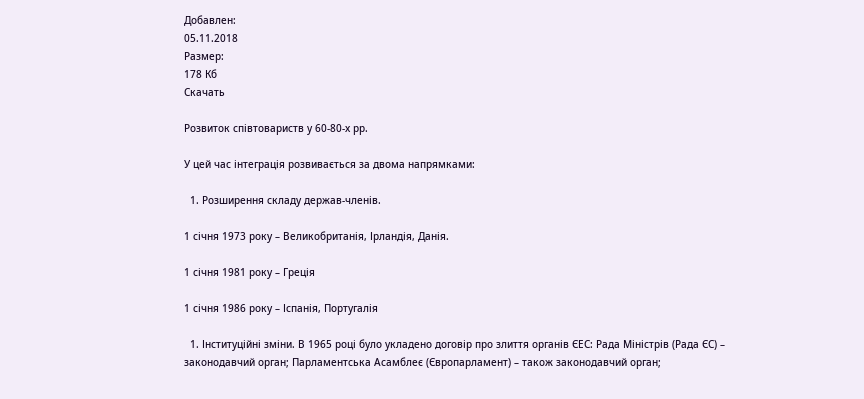Добавлен:
05.11.2018
Размер:
178 Кб
Скачать

Розвиток співтовариств у 60-80-х рр.

У цей час інтеграція розвивається за двома напрямками:

  1. Розширення складу держав-членів.

1 січня 1973 року – Великобританія, Ірландія, Данія.

1 січня 1981 року – Греція

1 січня 1986 року – Іспанія, Португалія

  1. Інституційні зміни. В 1965 році було укладено договір про злиття органів ЄЕС: Рада Міністрів (Рада ЄС) – законодавчий орган; Парламентська Асамблеє (Європарламент) – також законодавчий орган;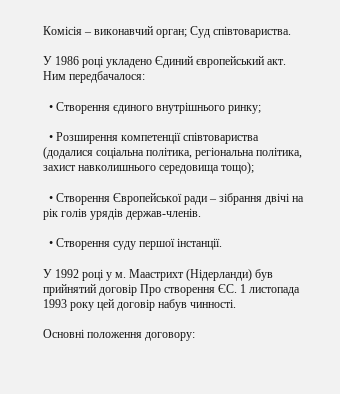Комісія – виконавчий орган; Суд співтовариства.

У 1986 році укладено Єдиний європейський акт. Ним передбачалося:

  • Створення єдиного внутрішнього ринку;

  • Розширення компетенції співтовариства (додалися соціальна політика, регіональна політика, захист навколишнього середовища тощо);

  • Створення Європейської ради – зібрання двічі на рік голів урядів держав-членів.

  • Створення суду першої інстанції.

У 1992 році у м. Маастрихт (Нідерланди) був прийнятий договір Про створення ЄС. 1 листопада 1993 року цей договір набув чинності.

Основні положення договору: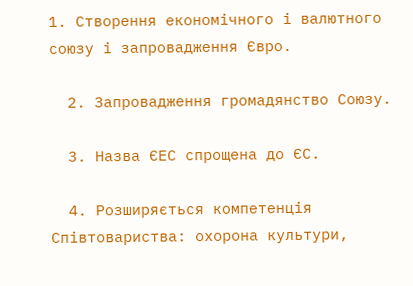1. Створення економічного і валютного союзу і запровадження Євро.

  2. Запровадження громадянство Союзу.

  3. Назва ЄЕС спрощена до ЄС.

  4. Розширяється компетенція Співтовариства: охорона культури,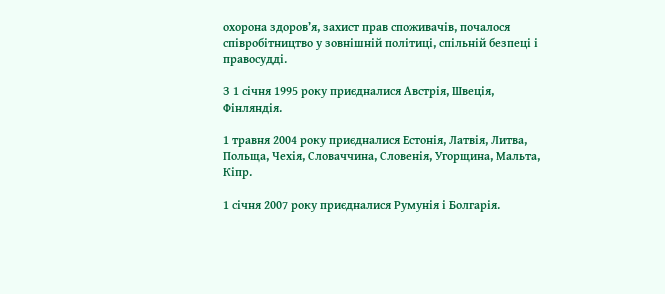охорона здоров’я, захист прав споживачів, почалося співробітництво у зовнішній політиці, спільній безпеці і правосудді.

З 1 січня 1995 року приєдналися Австрія, Швеція, Фінляндія.

1 травня 2004 року приєдналися Естонія, Латвія, Литва, Польща, Чехія, Словаччина, Словенія, Угорщина, Мальта, Кіпр.

1 січня 2007 року приєдналися Румунія і Болгарія.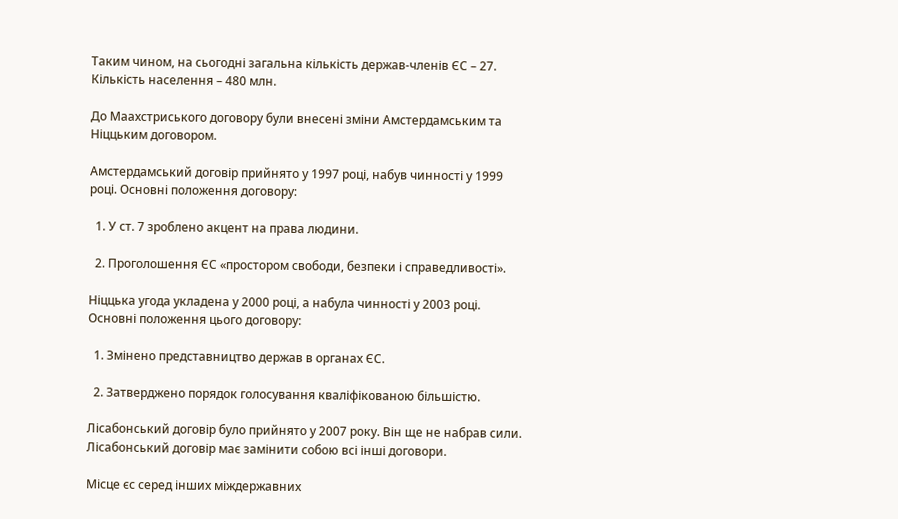Таким чином, на сьогодні загальна кількість держав-членів ЄС – 27. Кількість населення – 480 млн.

До Маахстриського договору були внесені зміни Амстердамським та Ніццьким договором.

Амстердамський договір прийнято у 1997 році, набув чинності у 1999 році. Основні положення договору:

  1. У ст. 7 зроблено акцент на права людини.

  2. Проголошення ЄС «простором свободи, безпеки і справедливості».

Ніццька угода укладена у 2000 році, а набула чинності у 2003 році. Основні положення цього договору:

  1. Змінено представництво держав в органах ЄС.

  2. Затверджено порядок голосування кваліфікованою більшістю.

Лісабонський договір було прийнято у 2007 року. Він ще не набрав сили. Лісабонський договір має замінити собою всі інші договори.

Місце єс серед інших міждержавних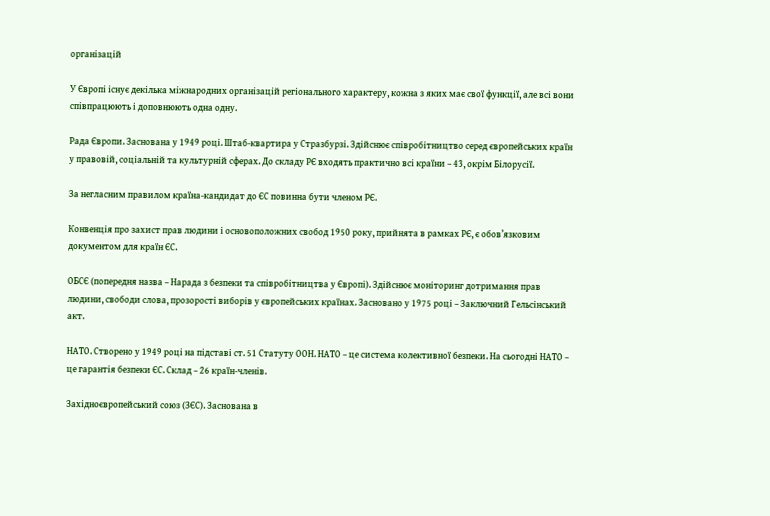організацій

У Європі існує декілька міжнародних організацій регіонального характеру, кожна з яких має свої функції, але всі вони співпрацюють і доповнюють одна одну.

Рада Європи. Заснована у 1949 році. Штаб-квартира у Стразбурзі. Здійснює співробітництво серед європейських країн у правовій, соціальній та культурній сферах. До складу РЄ входять практично всі країни – 43, окрім Білорусії.

За негласним правилом країна-кандидат до ЄС повинна бути членом РЄ.

Конвенція про захист прав людини і основоположних свобод 1950 року, прийнята в рамках РЄ, є обов’язковим документом для країн ЄС.

ОБСЄ (попередня назва – Нарада з безпеки та співробітництва у Європі). Здійснює моніторинг дотримання прав людини, свободи слова, прозорості виборів у європейських країнах. Засновано у 1975 році – Заключний Гельсінський акт.

НАТО. Створено у 1949 році на підставі ст. 51 Статуту ООН. НАТО – це система колективної безпеки. На сьогодні НАТО – це гарантія безпеки ЄС. Склад – 26 країн-членів.

Західноєвропейський союз (ЗЄС). Заснована в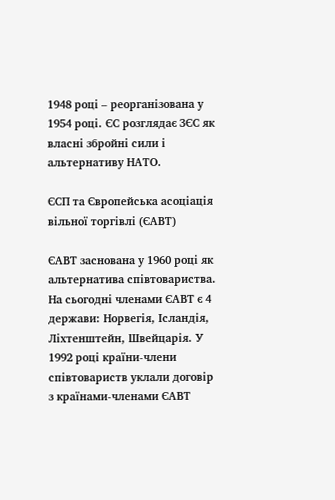1948 році – реорганізована у 1954 році. ЄС розглядає ЗЄС як власні збройні сили і альтернативу НАТО.

ЄСП та Європейська асоціація вільної торгівлі (ЄАВТ)

ЄАВТ заснована у 1960 році як альтернатива співтовариства. На сьогодні членами ЄАВТ є 4 держави: Норвегія, Ісландія, Ліхтенштейн, Швейцарія. У 1992 році країни-члени співтовариств уклали договір з країнами-членами ЄАВТ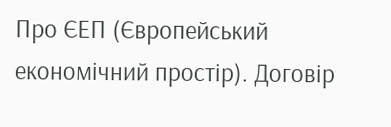Про ЄЕП (Європейський економічний простір). Договір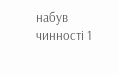набув чинності 1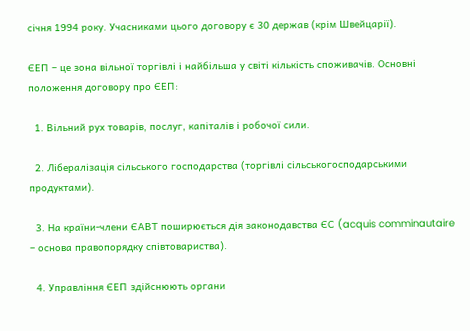січня 1994 року. Учасниками цього договору є 30 держав (крім Швейцарії).

ЄЕП – це зона вільної торгівлі і найбільша у світі кількість споживачів. Основні положення договору про ЄЕП:

  1. Вільний рух товарів, послуг, капіталів і робочої сили.

  2. Лібералізація сільського господарства (торгівлі сільськогосподарськими продуктами).

  3. На країни-члени ЄАВТ поширюється дія законодавства ЄС (acquis comminautaire – основа правопорядку співтовариства).

  4. Управління ЄЕП здійснюють органи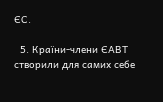ЄС.

  5. Країни-члени ЄАВТ створили для самих себе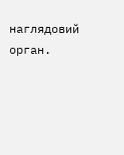наглядовий орган.